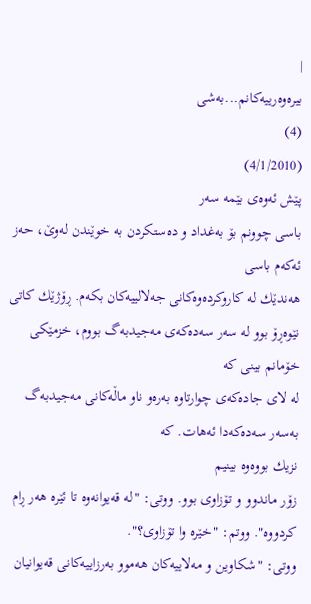|
بیرەوەرییەكانم...بەشی
(4)
(4/1/2010)
پێش ئەوەی بێمە سەر
باسی چوونم بۆ بەغداد و دەستكردن بە خوێندن لەوێ، حەز ئەكەم باسی
ھەندێك لە كاروكردەوەكانی جەلالییەكان بكەم. ڕۆژێك كاتی نێوەڕۆ بوو لە سەر سەدەكەی مەجیدبەگ بووم، خزمێكی خۆمانم بینی كە
لە لای جادەكەی چوارتاوە بەرەو ناو ماڵەكانی مەجیدبەگ بەسەر سەدەكەدا ئەھات. كە
نزیك بووەوە بینیم
زۆر ماندوو و تۆزاوی بوو. ووتی: "لە قەیوانەوە تا ئێرە ھەر ڕام كردووە". ووتم: "خێرە وا تۆزاوی؟".
ووتی: "شكاوین و مەلاییەكان ھەموو بەرزاییەكانی قەیوانیان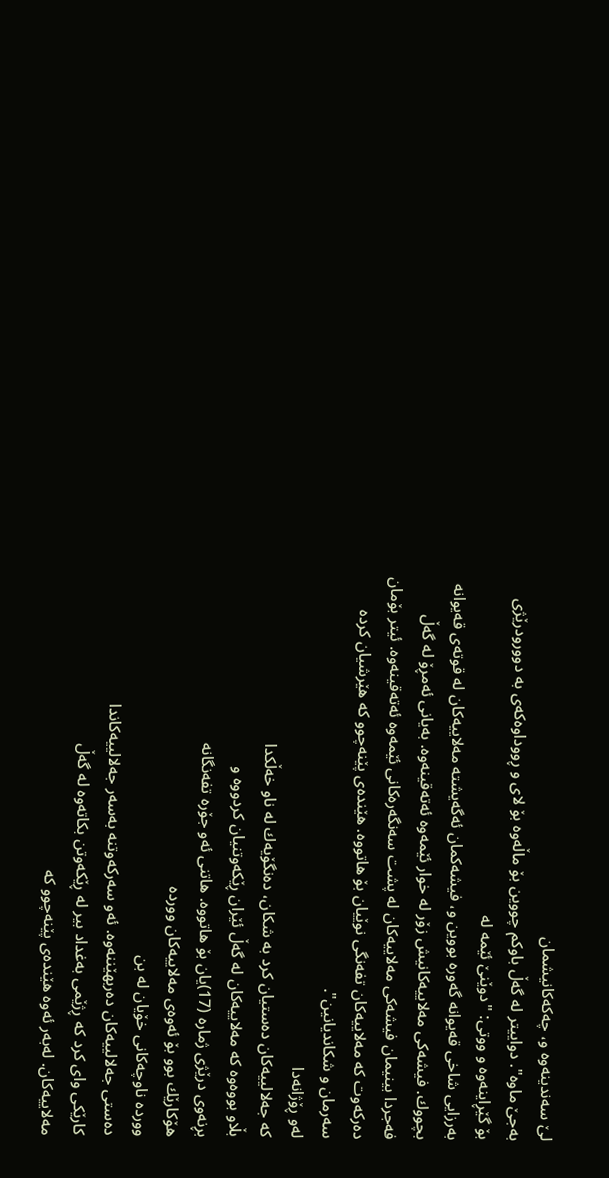لێ سەندینەوە و، چەكەكانیشمان
بەجێ ماوە". دواییتر لە گەڵ باوكم چووین بۆ ماڵەوە بۆ لای و ڕووداوەكەی بە دوورودرێژی
بۆ گێڕاینەوە و ووتی: "دوێنێ ئێمە لە
بەرزایی شاخی قەیوانە گەورە بووین و، فیشەكمان ئەگەیشتە مەلاییەكان لە قوتەی قەیوانە
بچووك. فیشەكی مەلاییەكانیش زۆر لە خوار ئێمەوە ئەتەقینەوە. بەیانی ئەمڕۆ لە گەڵ
فەجردا بینیمان فیشەكی مەلاییەكان لە پشت سەنگەرەكانی ئێمەوە ئەتەقینەوە. ئیتر بۆمان
دەركەوت كە مەلاییەكان تفەنگی نوێیان بۆ ھاتووە. ھێندەی پێنەچوو كە ھێرشیان كردە
سەرمان و شكاندیانین".
لەو ڕۆژانەدا
كە جەلالییەكان دەستیان كرد بە شكان، دەنگۆیەك لە ناو خەڵكدا
بڵاو بووەوە كە مەلاییەكان لە گەڵ ئێران ڕێكەوتنیان كردووە و
بڕنەوی درێژی ژمارە (17)یان بۆ ھاتووە. ھاتنی ئەو جۆرە تفەنگانە
ھۆكارێك بوو بۆ ئەوەی مەلاییەكان ووردە
ووردە ناوچەكانی خۆیان لە بن
دەستی جەلالییەكان دەربھێننەوە. ئەو سەركەوتنە بەسەر جەلالییەكاندا
كارێكی وای كرد كە ڕژێمی بەغداد بیر لە ڕێكەوتن بكاتەوە لە گەڵ
مەلاییەكان. لەبەر ئەوە ھێندەی پێنەچوو كە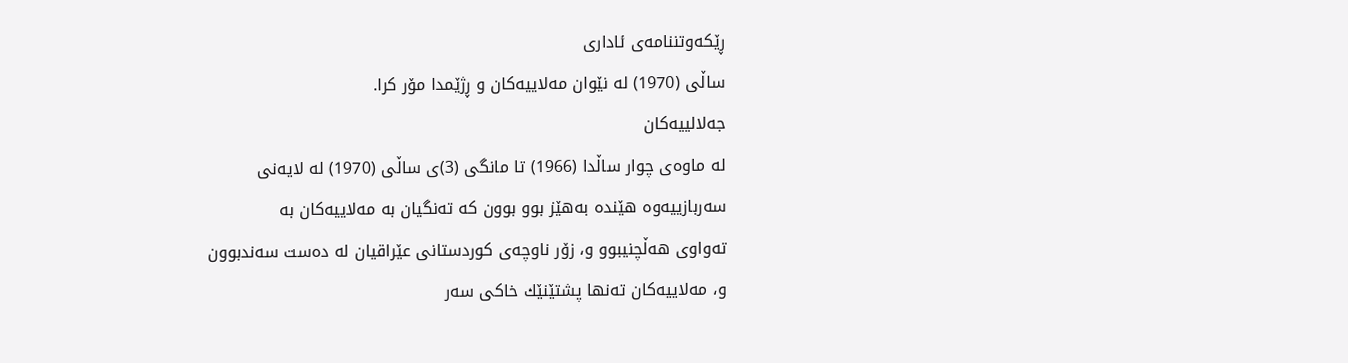ڕێكەوتننامەی ئاداری
ساڵی (1970) لە نێوان مەلاییەكان و ڕژێمدا مۆر كرا.
جەلالییەكان
لە ماوەی چوار ساڵدا (1966) تا مانگی (3)ی ساڵی (1970) لە لایەنی
سەربازییەوە ھێندە بەھێز بوو بوون كە تەنگیان بە مەلاییەكان بە
تەواوی ھەڵچنیبوو و، زۆر ناوچەی كوردستانی عێراقیان لە دەست سەندبوون
و، مەلاییەكان تەنھا پشتێنێك خاكی سەر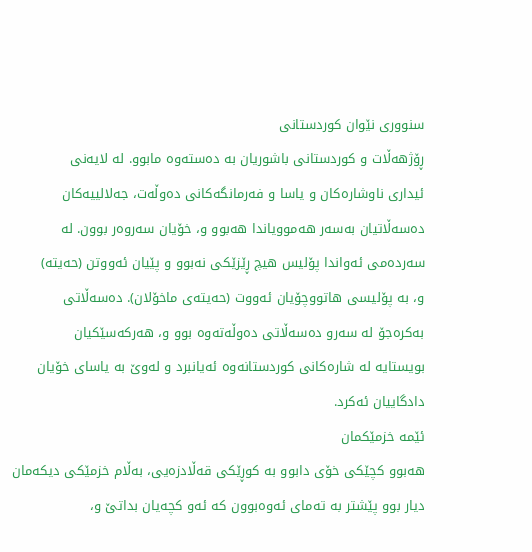سنووری نێوان كوردستانی
ڕۆژھەڵات و كوردستانی باشوریان بە دەستەوە مابوو. لە لایەنی
ئیداری ناوشارەكان و یاسا و فەرمانگەكانی دەوڵەت، جەلالییەكان
دەسەڵاتیان بەسەر ھەموویاندا ھەبوو و، خۆیان سەروەر بوون. لە
سەردەمی ئەواندا پۆلیس ھیچ ڕێزێكی نەبوو و پێیان ئەووتن (حەیتە)
و، بە پۆلیسی ھاتووچۆیان ئەووت (حەیتەی ماخۆلان). دەسەڵاتی
بەكرەجۆ لە سەرو دەسەڵاتی دەوڵەتەوە بوو و، ھەركەسێكیان
بویستایە لە شارەكانی كوردستانەوە ئەیانبرد و لەوێ بە یاسای خۆیان
دادگاییان ئەكرد.
ئێمە خزمێكمان
ھەبوو كچێكی خۆی دابوو بە كوڕێكی قەڵادزەیی، بەڵام خزمێكی دیكەمان
دیار بوو پێشتر بە تەمای ئەوەبوون كە ئەو كچەیان بداتێ و،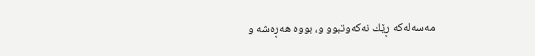مەسەلەكە ڕێك نەكەوتبوو و، بووە ھەڕەشە و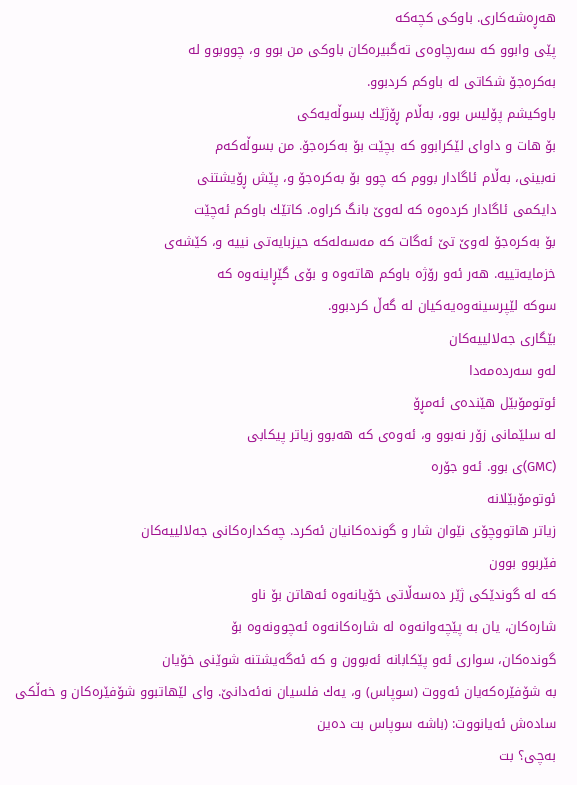ھەڕەشەكاری. باوكی كچەكە
پێی وابوو كە سەرچاوەی تەگبیرەكان باوكی من بوو و، چووبوو لە
بەكرەجۆ شكاتی لە باوكم كردبوو.
باوكیشم پۆلیس بوو، بەڵام ڕۆژێك بسوڵەیەكی
بۆ ھات و داوای لێكرابوو كە بچێت بۆ بەكرەجۆ. من بسوڵەكەم
نەبینی، بەڵام ئاگادار بووم كە چوو بۆ بەكرەجۆ و، پێش ڕۆیشتنی
دایكمی ئاگادار كردەوە كە لەوێ بانگ كراوە. كاتێك باوكم ئەچێت
بۆ بەكرەجۆ لەوێ تێ ئەگات كە مەسەلەكە حیزبایەتی نییە و، كێشەی
خزمایەتییە. ھەر ئەو رۆژە باوكم ھاتەوە و بۆی گێڕاینەوە كە
سوكە لێپرسینەوەیەكیان لە گەڵ كردبوو.
بێگاری جەلالییەكان
لەو سەردەمەدا
ئوتومۆبێل ھێندەی ئەمڕۆ
لە سلێمانی زۆر نەبوو و، ئەوەی كە ھەبوو زیاتر پیكابی
(GMC)ی بوو. ئەو جۆرە
ئوتومۆبێلانە
زیاتر ھاتووچۆی نێوان شار و گوندەكانیان ئەكرد. چەكدارەكانی جەلالییەكان
فێربوو بوون
كە لە گوندێكی ژێر دەسەڵاتی خۆیانەوە ئەھاتن بۆ ناو
شارەكان، یان بە پێچەوانەوە لە شارەكانەوە ئەچوونەوە بۆ
گوندەكان، سواری ئەو پێكابانە ئەبوون و كە ئەگەیشتنە شوێنی خۆیان
بە شۆفێرەكەیان ئەووت (سوپاس) و، یەك فلسیان نەئەدانێ. وای لێھاتبوو شۆفێرەكان و خەڵكی سادەش ئەیانووت: (باشە سوپاس بت دەین
بەچی؟ بت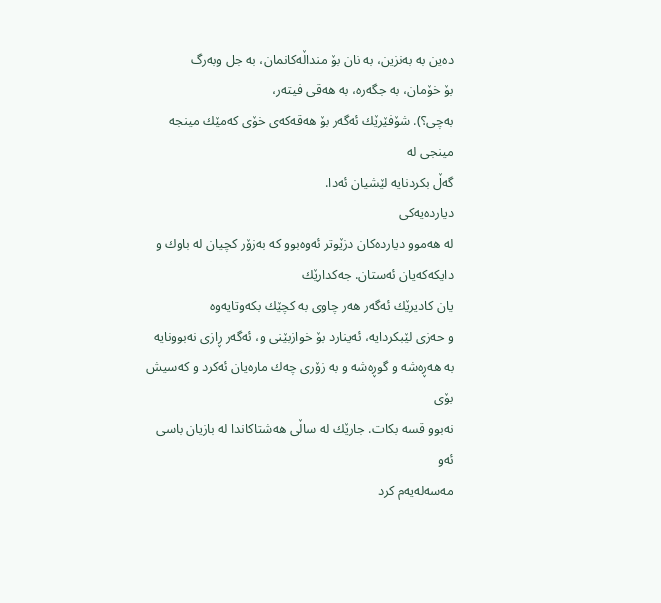دەین بە بەنزین، بە نان بۆ منداڵەكانمان، بە جل وبەرگ
بۆ خۆمان، بە جگەرە، بە ھەقی فیتەر،
بەچی؟). شۆفێرێك ئەگەر بۆ ھەقەكەی خۆی كەمێك مینجە مینجی لە
گەڵ بكردنایە لێشیان ئەدا.
دیاردەیەكی
لە ھەموو دیاردەكان دزێوتر ئەوەبوو كە بەزۆر كچیان لە باوك و
دایكەكەیان ئەستان. جەكدارێك
یان كادیرێك ئەگەر ھەر چاوی بە كچێك بكەوتایەوە
و حەزی لێبكردایە، ئەینارد بۆ خوازبێنی و، ئەگەر ڕازی نەبوونایە
بە ھەڕەشە و گوڕەشە و بە زۆری چەك مارەیان ئەكرد و كەسیش بۆی
نەبوو قسە بكات. جارێك لە ساڵی ھەشتاكاندا لە بازیان باسی ئەو
مەسەلەیەم كرد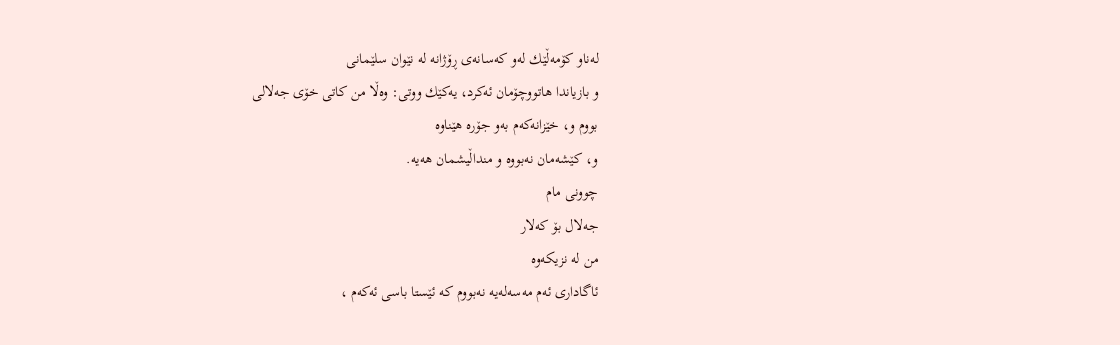لەناو كۆمەڵێك لەو كەسانەی ڕۆژانە لە نێوان سلێمانی
و بازیاندا ھاتووچۆمان ئەكرد، یەكێك ووتی: وەڵا من كاتی خۆی جەلالی
بووم و، خێزانەكەم بەو جۆرە ھێناوە
و، كێشەمان نەبووە و منداڵیشمان ھەیە.
چوونی مام
جەلال بۆ كەلار
من لە نزیكەوە
ئاگاداری ئەم مەسەلەیە نەبووم كە ئێستا باسی ئەكەم ،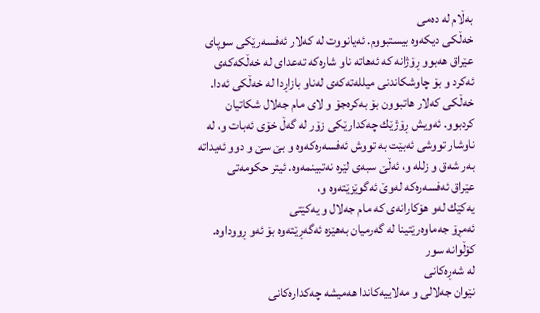بەڵام لە دەمی
خەڵكی دیكەوە بیستبووم. ئەیانووت لە كەلار ئەفسەرێكی سوپای
عێراق ھەبوو ڕۆژانە كە ئەھاتە ناو شارەكە تەعدای لە خەڵكەكەی
ئەكرد و بۆ چاوشكاندنی میللەتەكەی لەناو بازاڕدا لە خەڵكی ئەدا.
خەڵكی كەلار ھاتبوون بۆ بەكرەجۆ و لای مام جەلال شكاتیان
كردبوو. ئەویش ڕۆژێك چەكدارێكی زۆر لە گەڵ خۆی ئەبات و، لە
ناوشار تووشی ئەبێت بە تووش ئەفسەرەكەوە و بێ سێ و دوو ئەیداتە
بەر شەق و زللە و، ئەڵێ سبەی لێرە نەتبینمەوە. ئیتر حكومەتی
عێراق ئەفسەرەكە لەوێ ئەگوێزێتەوە و،
یەكێك لەو ھۆكارانەی كە مام جەلال و یەكێتی
ئەمڕۆ جەماوەرێتینا لە گەرمیان بەھێزە ئەگەڕێتەوە بۆ ئەو ڕووداوە.
كۆڵوانە سور
لە شەڕەكانی
نێوان جەلالی و مەلاییەكاندا ھەمیشە چەكدارەكانی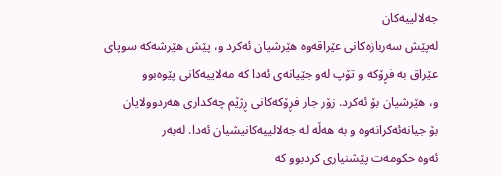جەلالییەكان
لەپێش سەربازەكانی عێراقەوە ھێرشیان ئەكرد و، پێش ھێرشەكە سوپای
عێراق بە فڕۆكە و تۆپ لەو جێیانەی ئەدا كە مەلاییەكانی پێوەبوو
و، ھێرشیان بۆ ئەكرد. زۆر جار فڕۆكەكانی ڕژێم چەكداری ھەردوولایان
بۆ جیانەئەكرانەوە و بە ھەڵە لە جەلالییەكانیشیان ئەدا. لەبەر
ئەوە حكومەت پێشنیاری كردبوو كە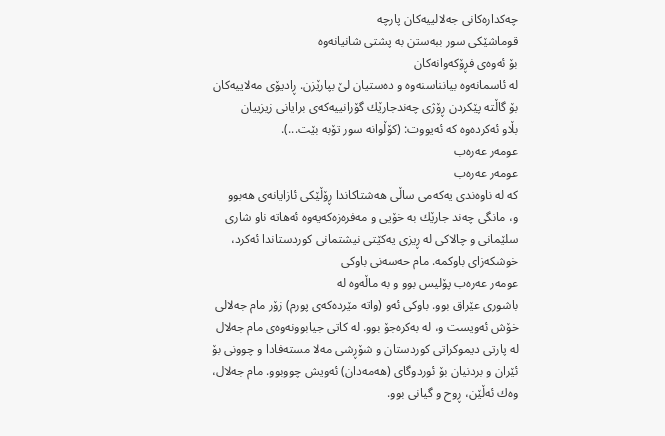چەكدارەكانی جەلالییەكان پارچە
قوماشێكی سور ببەستن بە پشتی شانیانەوە
بۆ ئەوەی فڕۆكەوانەكان
لە ئاسمانەوە بیانناسنەوە و دەستیان لێ بپارێزن. ڕادیۆی مەلاییەكان
بۆ گاڵتە پێكردن ڕۆژی چەندجارێك گۆرانییەكەی برایانی زیزییان
بڵاو ئەكردەوە كە ئەیووت: (كۆڵوانە سور تۆبە بێت...).
عومەر عەرەب
عومەر عەرەب
كە لە ناوەندی یەكەمی ساڵی ھەشتاكاندا ڕۆڵێكی ئازایانەی ھەبوو
و، مانگی چەند جارێك بە خۆیی و مەفرەزەكەیەوە ئەھاتە ناو شاری
سلێمانی و چالاكی لە ڕیزی یەكێتی نیشتمانی كوردستاندا ئەكرد،
خوشكەزای باوكمە. مام حەسەنی باوكی
عومەر عەرەب پۆلیس بوو و بە ماڵەوە لە
باشوری عێراق بوو. باوكی ئەو (واتە مێردەكەی پورم) زۆر مام جەلالی
خۆش ئەویست و، لە بەكرەجۆ بوو. لە كاتی جیابوونەوەی مام جەلال
لە پارتی دیموكراتی كوردستان و شۆڕشی مەلا مستەفادا و چوونی بۆ
ئێران و بردنیان بۆ ئوردوگای (ھەمەدان) ئەویش چووبوو. مام جەلال،
وەك ئەڵێن، ڕوح و گیانی بوو.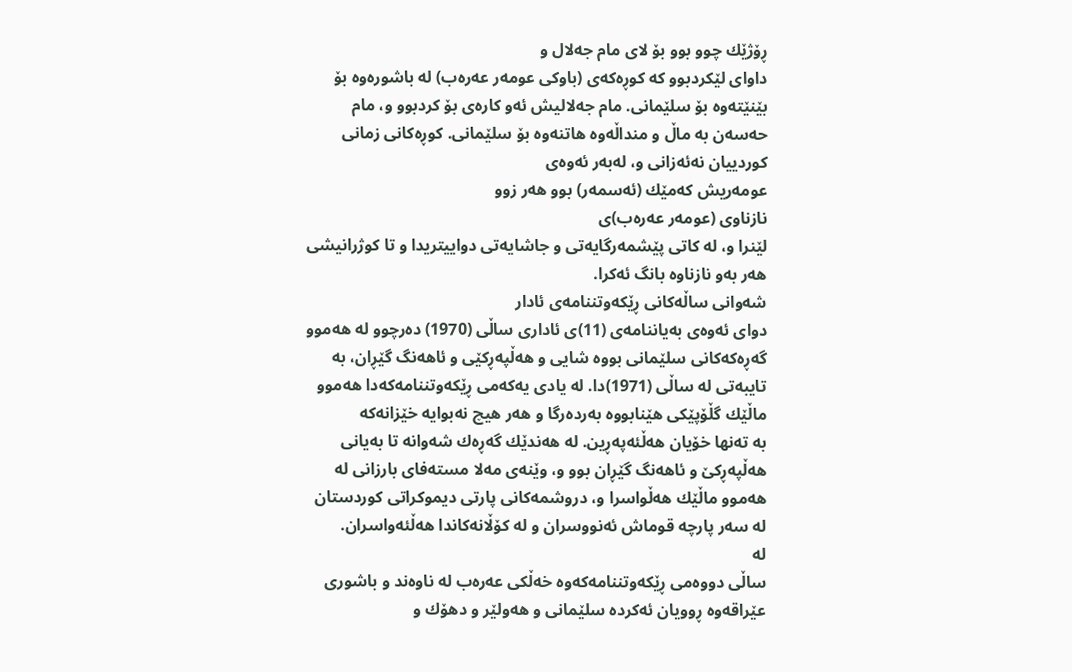ڕۆژێك چوو بوو بۆ لای مام جەلال و
داوای لێكردبوو كە كوڕەكەی (باوكی عومەر عەرەب) لە باشورەوە بۆ
بێنێتەوە بۆ سلێمانی. مام جەلالیش ئەو كارەی بۆ كردبوو و، مام
حەسەن بە ماڵ و منداڵەوە ھاتنەوە بۆ سلێمانی. كوڕەكانی زمانی
كوردییان نەئەزانی و، لەبەر ئەوەی
عومەریش كەمێك (ئەسمەر) بوو ھەر زوو
نازناوی (عومەر عەرەب)ی
لێنرا و، لە كاتی پێشمەرگایەتی و جاشایەتی دواییتریدا و تا كوژرانیشی
ھەر بەو نازناوە بانگ ئەكرا.
شەوانی ساڵەكانی ڕێكەوتننامەی ئادار
دوای ئەوەی بەیاننامەی (11)ی ئاداری ساڵی (1970) دەرچوو لە ھەموو
گەڕەكەكانی سلێمانی بووە شایی و ھەڵپەڕكێی و ئاھەنگ گێڕان، بە
تایبەتی لە ساڵی (1971)دا. لە یادی یەكەمی ڕێكەوتننامەكەدا ھەموو
ماڵێك گڵۆپێكی ھێنابووە بەردەرگا و ھەر ھیچ نەبوایە خێزانەكە
بە تەنھا خۆیان ھەڵئەپەڕین. لە ھەندێك گەڕەك شەوانە تا بەیانی
ھەڵپەڕكێ و ئاھەنگ گێڕان بوو و، وێنەی مەلا مستەفای بارزانی لە
ھەموو ماڵێك ھەڵواسرا و، دروشمەكانی پارتی دیموكراتی كوردستان
لە سەر پارچە قوماش ئەنووسران و لە كۆڵانەكاندا ھەڵئەواسران.
لە
ساڵی دووەمی ڕێكەوتننامەكەوە خەڵكی عەرەب لە ناوەند و باشوری
عێراقەوە ڕوویان ئەكردە سلێمانی و ھەولێر و دھۆك و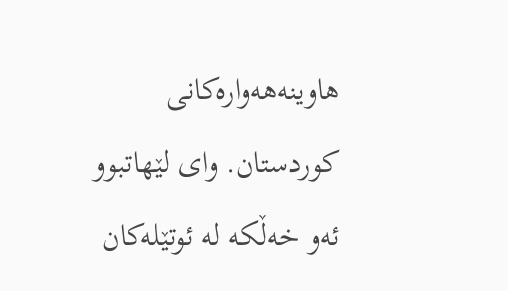ھاوینەھەوارەكانی
كوردستان. وای لێھاتبوو ئەو خەڵكە لە ئوتێلەكان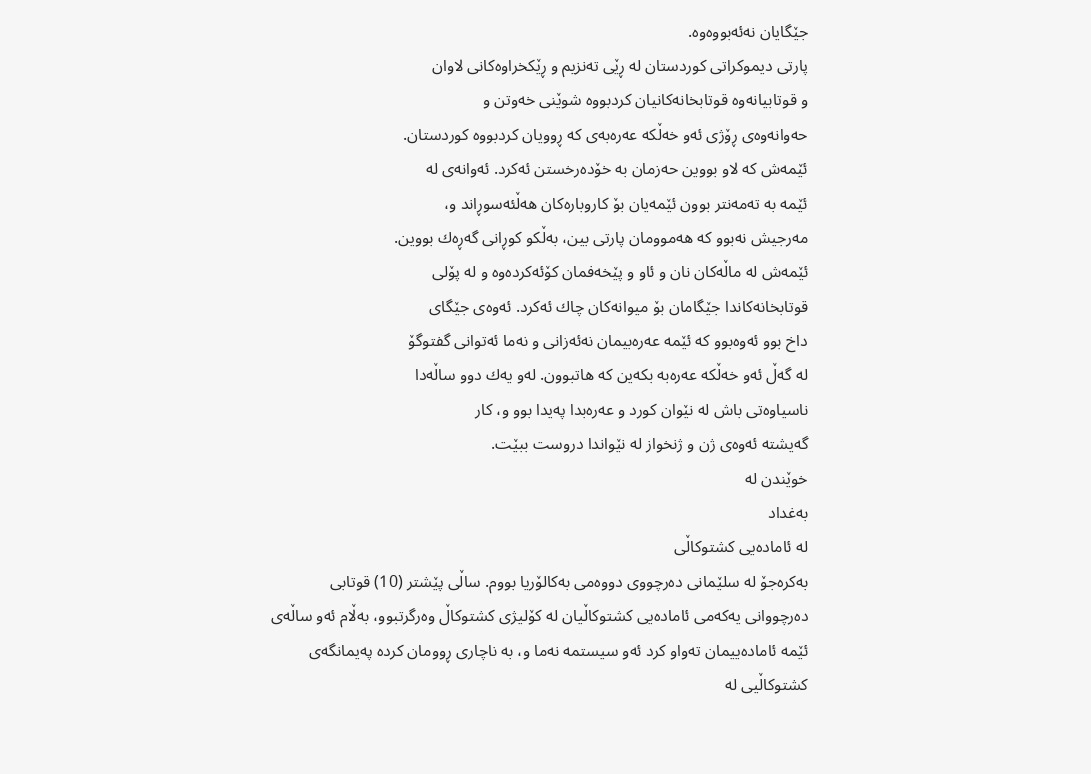جێگایان نەئەبووەوە.
پارتی دیموكراتی كوردستان لە ڕێی تەنزیم و ڕێكخراوەكانی لاوان
و قوتابیانەوە قوتابخانەكانیان كردبووە شوێنی خەوتن و
حەوانەوەی ڕۆژی ئەو خەڵكە عەرەبەی كە ڕوویان كردبووە كوردستان.
ئێمەش كە لاو بووین حەزمان بە خۆدەرخستن ئەكرد. ئەوانەی لە
ئێمە بە تەمەنتر بوون ئێمەیان بۆ كاروبارەكان ھەڵئەسوڕاند و،
مەرجیش نەبوو كە ھەموومان پارتی بین، بەڵكو كوڕانی گەڕەك بووین.
ئێمەش لە ماڵەكان نان و ئاو و پێخەفمان كۆئەكردەوە و لە پۆلی
قوتابخانەكاندا جێگامان بۆ میوانەكان چاك ئەكرد. ئەوەی جێگای
داخ بوو ئەوەبوو كە ئێمە عەرەبیمان نەئەزانی و نەما ئەتوانی گفتوگۆ
لە گەڵ ئەو خەڵكە عەرەبە بكەین كە ھاتبوون. لەو یەك دوو ساڵەدا
ناسیاوەتی باش لە نێوان كورد و عەرەبدا پەیدا بوو و، كار
گەیشتە ئەوەی ژن و ژنخواز لە نێواندا دروست ببێت.
خوێندن لە
بەغداد
لە ئامادەیی كشتوكاڵی
بەكرەجۆ لە سلێمانی دەرچووی دووەمی بەكالۆریا بووم. ساڵی پێشتر (10) قوتابی
دەرچووانی یەكەمی ئامادەیی كشتوكاڵیان لە كۆلیژی كشتوكاڵ وەرگرتبوو، بەڵام ئەو ساڵەی
ئێمە ئامادەییمان تەواو كرد ئەو سیستمە نەما و، بە ناچاری ڕوومان كردە پەیمانگەی
كشتوكاڵیی لە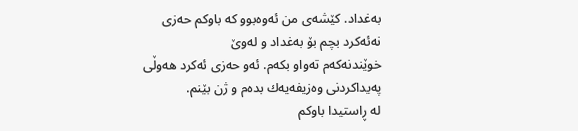بەغداد. كێشەی من ئەوەبوو كە باوكم حەزی نەئەكرد بچم بۆ بەغداد و لەوێ
خوێندنەكەم تەواو بكەم. ئەو حەزی ئەكرد ھەوڵی پەیداكردنی وەزیفەیەك بدەم و ژن بێنم.
لە ڕاستیدا باوكم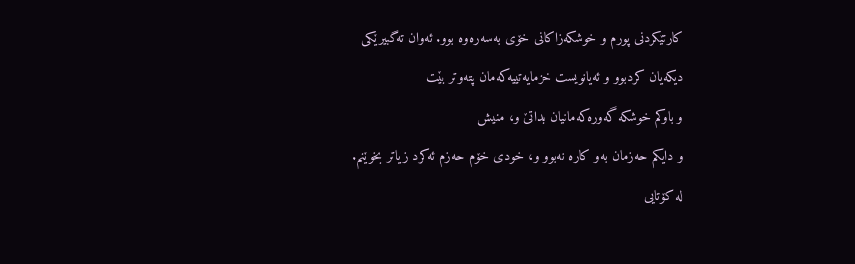كارتێكردنی پورم و خوشكەزاكانی خۆی بەسەرەوە بوو. ئەوان تەگبیرێكی
دیكەیان كردبوو و ئەیانویست خزمایەتییەكەمان پتەوتر بێت
و باوكم خوشكە گەورەكەمانیان بداتێ و، منیش
و دایكم حەزمان بەو كارە نەبوو و، خودی خۆم حەزم ئەكرد زیاتر بخوێنم.
لە كۆتایی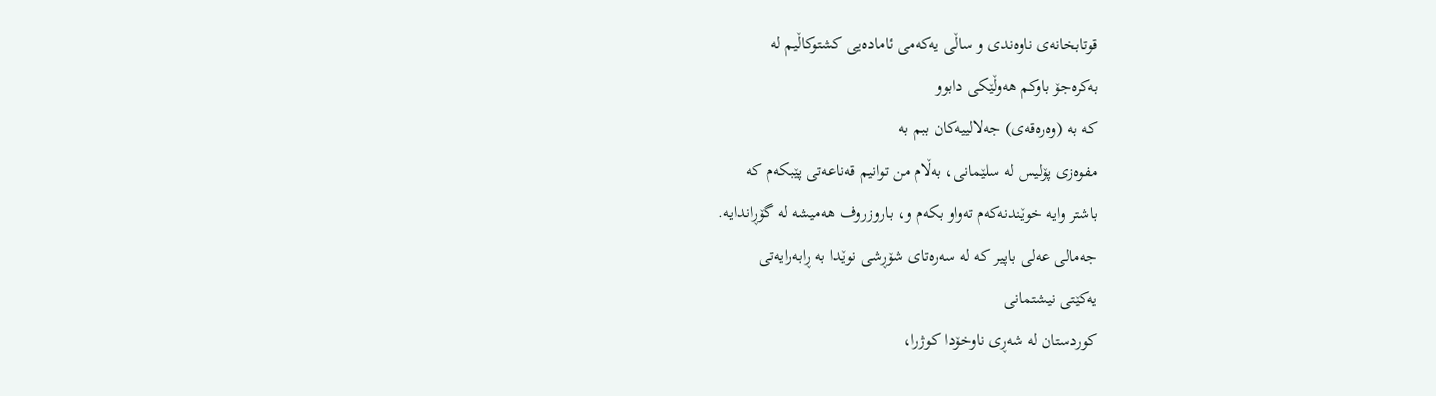قوتابخانەی ناوەندی و ساڵی یەكەمی ئامادەیی كشتوكاڵیم لە
بەكرەجۆ باوكم ھەوڵێكی دابوو
كە بە (وەرەقەی) جەلالییەكان ببم بە
مفوەزی پۆلیس لە سلێمانی، بەڵام من توانیم قەناعەتی پێبكەم كە
باشتر وایە خوێندنەكەم تەواو بكەم و، باروزروف ھەمیشە لە گۆڕاندایە.
جەمالی عەلی باپیر كە لە سەرەتای شۆڕشی نوێدا بە ڕابەرایەتی
یەكێتی نیشتمانی
كوردستان لە شەڕی ناوخۆدا كوژرا،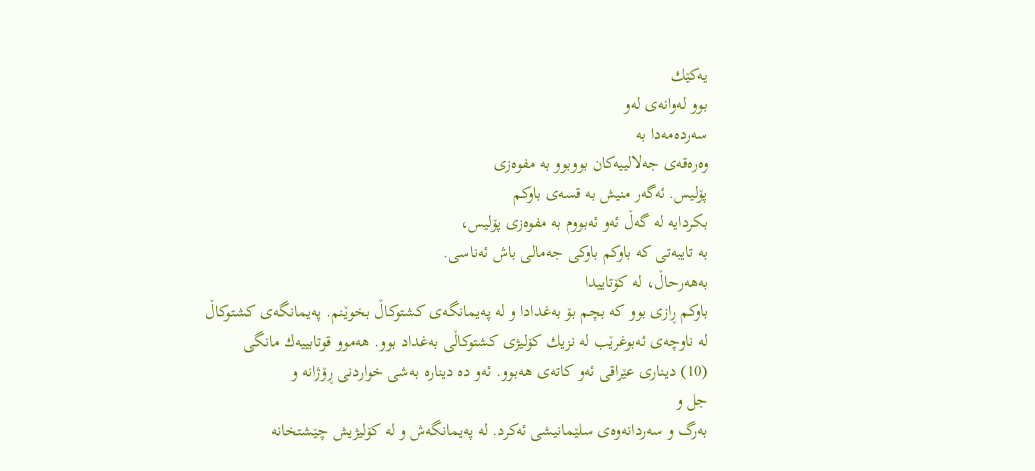یەكێك
بوو لەوانەی لەو
سەردەمەدا بە
وەرەقەی جەلالییەكان بووبوو بە مفوەزی
پۆلیس. ئەگەر منیش بە قسەی باوكم
بكردایە لە گەڵ ئەو ئەبووم بە مفوەزی پۆلیس،
بە تایبەتی كە باوكم باوكی جەمالی باش ئەناسی.
بەھەرحاڵ، لە كۆتاییدا
باوكم ڕازی بوو كە بچم بۆ بەغدادا و لە پەیمانگەی كشتوكاڵ بخوێنم. پەیمانگەی كشتوكاڵ
لە ناوچەی ئەبوغرێب لە نزیك كۆلیژی كشتوكاڵی بەغداد بوو. ھەموو قوتابییەك مانگی
(10) دیناری عێراقی ئەو كاتەی ھەبوو. ئەو دە دینارە بەشی خواردنی ڕۆژانە و
جل و
بەرگ و سەردانەوەی سلێمانیشی ئەكرد. لە پەیمانگەش و لە كۆلیژیش چێشتخانە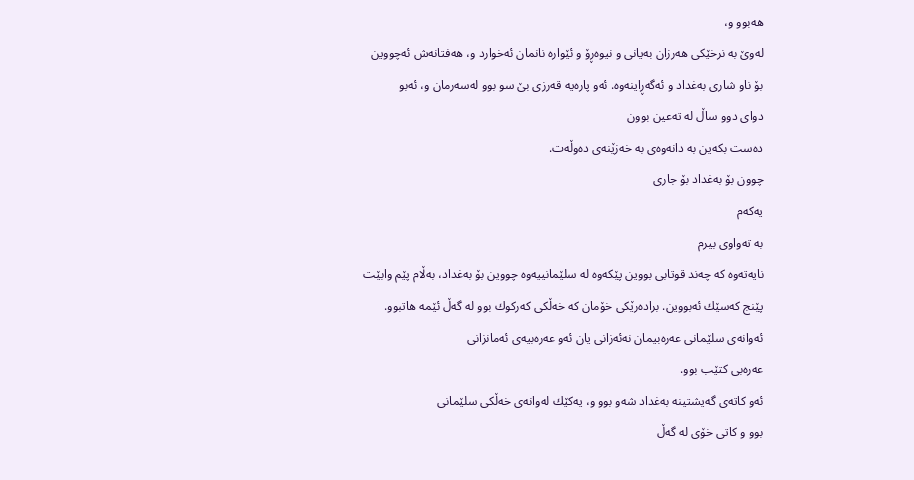ھەبوو و،
لەوێ بە نرخێكی ھەرزان بەیانی و نیوەڕۆ و ئێوارە نانمان ئەخوارد و، ھەفتانەش ئەچووین
بۆ ناو شاری بەغداد و ئەگەڕاینەوە. ئەو پارەیە قەرزی بێ سو بوو لەسەرمان و، ئەبو
دوای دوو ساڵ لە تەعین بوون
دەست بكەین بە دانەوەی بە خەزێنەی دەوڵەت.
چوون بۆ بەغداد بۆ جاری
یەكەم
بە تەواوی بیرم
نایەتەوە كە چەند قوتابی بووین پێكەوە لە سلێمانییەوە چووین بۆ بەغداد، بەڵام پێم وابێت
پێنج كەسێك ئەبووین. برادەرێكی خۆمان كە خەڵكی كەركوك بوو لە گەڵ ئێمە ھاتبوو.
ئەوانەی سلێمانی عەرەبیمان نەئەزانی یان ئەو عەرەبیەی ئەمانزانی
عەرەبی كتێب بوو.
ئەو كاتەی گەیشتینە بەغداد شەو بوو و، یەكێك لەوانەی خەڵكی سلێمانی
بوو و كاتی خۆی لە گەڵ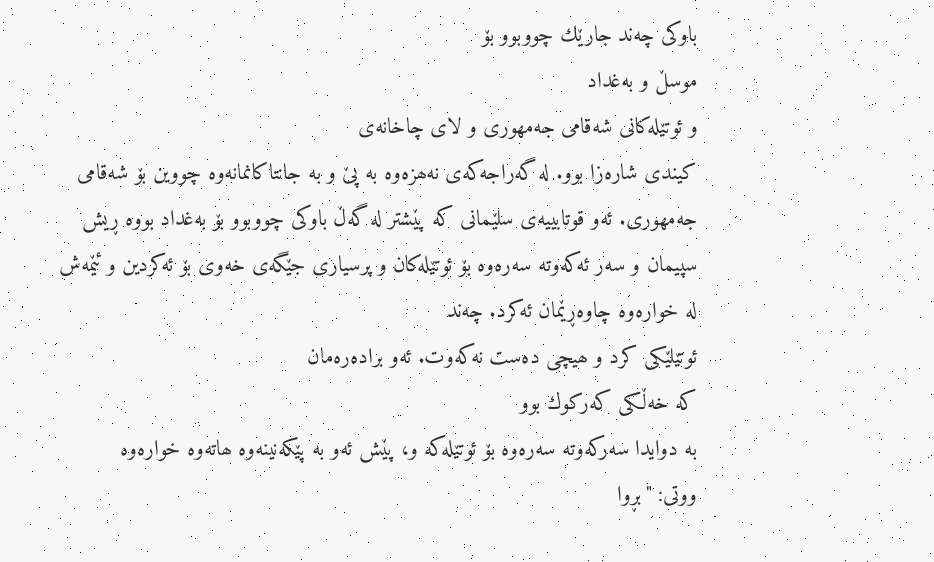باوكی چەند جارێك چووبوو بۆ
موسڵ و بەغداد
و ئوتێلەكانی شەقامی جەمھوری و لای چاخانەی
كیندی شارەزا بوو. لە گەراجەكەی نەھزەوە بە پێ و بە جانتاكانمانەوە چووین بۆ شەقامی
جەمھوری. ئەو قوتابییەی سلێمانی كە پێشتر لە گەڵ باوكی چووبوو بۆ بەغداد بووە ڕیش
سپیمان و سەر ئەكەوتە سەرەوە بۆ ئوتێلەكان و پرسیاری جێگەی خەوی بۆ ئەكردین و ئێمەش
لە خوارەوە چاوەڕێمان ئەكرد. چەند
ئوتێلێكی كرد و ھیچی دەست نەكەوت. ئەو برادەرەمان
كە خەڵكی كەركوك بوو
بە دوایدا سەركەوتە سەرەوە بۆ ئوتێلەكە و، پێش ئەو بە پێكەنینەوە ھاتەوە خوارەوە
ووتی: "بڕوا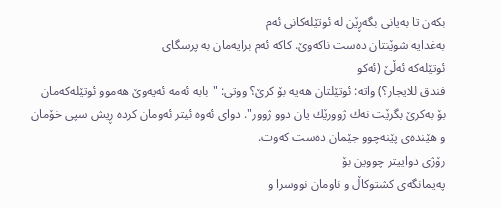بكەن تا بەیانی بگەڕێن لە ئوتێلەكانی ئەم
بەغدایە شوێنتان دەست ناكەوێ. كاكە ئەم برایەمان بە پرسگای
ئوتێلەكە ئەڵێ (ئەكو
فندق للایجار؟) واتە: ئوتێلتان ھەیە بۆ كرێ؟ ووتی: "بابە ئەمە ئەیەوێ ھەموو ئوتێلەكەمان
بۆ بەكرێ بگرێت نەك ژوورێك یان دوو ژوور". دوای ئەوە ئیتر ئەومان كردە ڕیش سپی خۆمان
و ھێندەی پێنەچوو جێمان دەست كەوت.
رۆژی دواییتر چووین بۆ
پەیمانگەی كشتوكاڵ و ناومان نووسرا و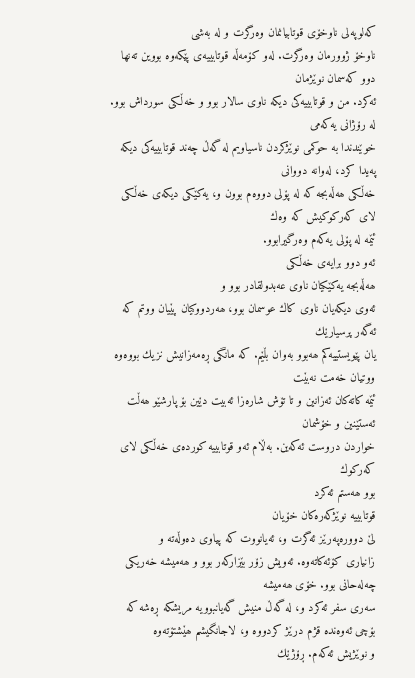كەلوپەلی ناوخۆی قوتابیانمان وەرگرت و لە بەشی
ناوخۆ ژوورمان وەرگرت. لەو كۆمەڵە قوتابییەی پێكەوە بووین تەنھا دوو كەسمان نوێژمان
ئەكرد. من و قوتابییەكی دیكە ناوی سالار بوو و خەڵكی سورداش بوو. لە رۆژانی یەكەمی
خوێندندا بە حوكمی نوێژكردن ناسیاویم لە گەڵ چەند قوتابییەكی دیكە
پەیدا كرد، لەوانە دووانی
خەڵكی ھەڵەبجە كە لە پۆلی دووەم بوون و، یەكێكی دیكەی خەڵكی لای كەركوكیش كە وەك
ئێمە لە پۆلی یەكەم وەرگیرابوو.
ئەو دوو برایەی خەڵكی
ھەڵەبجە یەكێكیان ناوی عەبدولقادر بوو و
ئەوی دیكەیان ناوی كاك عوسمان بوو، ھەردووكیان پێیان ووتم كە ئەگەر پرسیارێك
یان پێویستییەكم ھەبوو بەوان بڵێم. كە مانگی ڕەمەزانیش نزیك بووەوە ووتیان خەمت نەبێت
ئێمە كاتەكان ئەزانین و تا تۆش شارەزا ئەبیت دێین بۆ پارشێو ھەڵت ئەستێنین و خۆشمان
خواردن دروست ئەكەین. بەڵام ئەو قوتابییە كوردەی خەڵكی لای كەركوك
بوو ھەستم ئەكرد
قوتابییە نوێژكەرەكان خۆیان
لێ دوورەپەرێز ئەگرت و، ئەیانووت كە پیاوی دەوڵەتە و
زانیاری كۆئەكاتەوە. ئەویش زۆر بێزاركەر بوو و ھەمیشە خەریكی چەلەحانی بوو. خۆی ھەمیشە
سەری سفر ئەكرد و، لە گەڵ منیش گەیانبوویە مریشكە ڕەشە كە بۆچی ئەوەندە قژم درێژ كردووە و، لاجانگیشم ھێشتۆتەوە
و نوێژیش ئەكەم. ڕۆژێك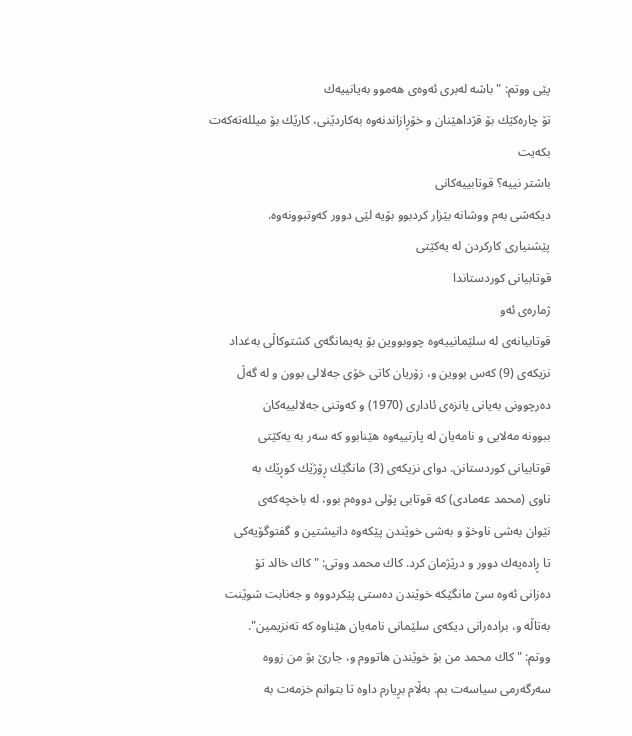پێی ووتم: "باشە لەبری ئەوەی ھەموو بەیانییەك
تۆ چارەكێك بۆ قژداھێنان و خۆڕازاندنەوە بەكاردێنی، كارێك بۆ میللەتەكەت بكەیت
باشتر نییە؟ قوتابییەكانی
دیكەشی بەم ووشانە بێزار كردبوو بۆیە لێی دوور كەوتبوونەوە.
پێشنیاری كاركردن لە یەكێتی
قوتابیانی كوردستاندا
ژمارەی ئەو
قوتابیانەی لە سلێمانییەوە چووبووین بۆ پەیمانگەی كشتوكاڵی بەغداد
نزیكەی (9) كەس بووین و، زۆریان كاتی خۆی جەلالی بوون و لە گەڵ
دەرچوونی بەیانی یانزەی ئاداری (1970) و كەوتنی جەلالییەكان
ببوونە مەلایی و نامەیان لە پارتییەوە ھێنابوو كە سەر بە یەكێتی
قوتابیانی كوردستانن. دوای نزیكەی (3) مانگێك ڕۆژێك كوڕێك بە
ناوی (محمد عەمادی) كە قوتابی پۆلی دووەم بوو، لە باخچەكەی
نێوان بەشی ناوخۆ و بەشی خوێندن پێكەوە دانیشتین و گفتوگۆیەكی
تا ڕادەیەك دوور و درێژمان كرد. كاك محمد ووتی: "كاك خالد تۆ
دەزانی ئەوە سێ مانگێكە خوێندن دەستی پێكردووە و جەنابت شوێنت
بەتاڵە و، برادەرانی دیكەی سلێمانی نامەیان ھێناوە كە تەنزیمین".
ووتم: "كاك محمد من بۆ خوێندن ھاتووم و، جارێ بۆ من زووە
سەرگەرمی سیاسەت بم. بەڵام بڕیارم داوە تا بتوانم خزمەت بە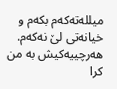میللەتەكەم بكەم و خیانەتی لێ نەكەم. ھەرچییەكیش بە من كرا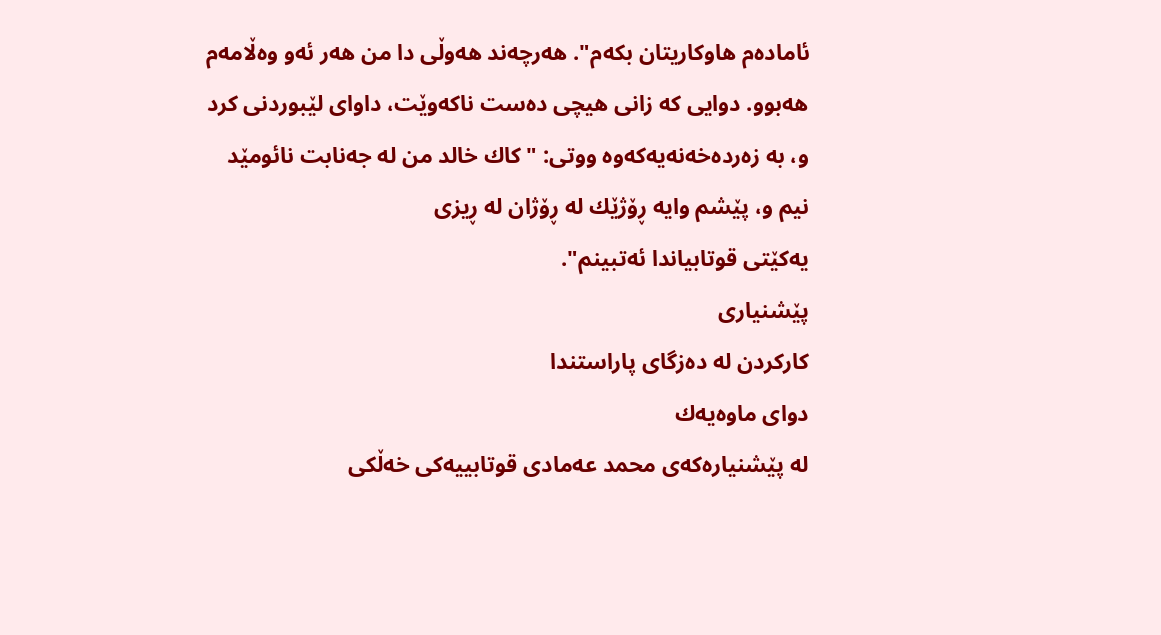ئامادەم ھاوكاریتان بكەم". ھەرچەند ھەوڵی دا من ھەر ئەو وەڵامەم
ھەبوو. دوایی كە زانی ھیچی دەست ناكەوێت، داوای لێبوردنی كرد
و، بە زەردەخەنەیەكەوە ووتی: "كاك خالد من لە جەنابت نائومێد
نیم و، پێشم وایە ڕۆژێك لە ڕۆژان لە ڕیزی
یەكێتی قوتابیاندا ئەتبینم".
پێشنیاری
كاركردن لە دەزگای پاراستندا
دوای ماوەیەك
لە پێشنیارەكەی محمد عەمادی قوتابییەكی خەڵكی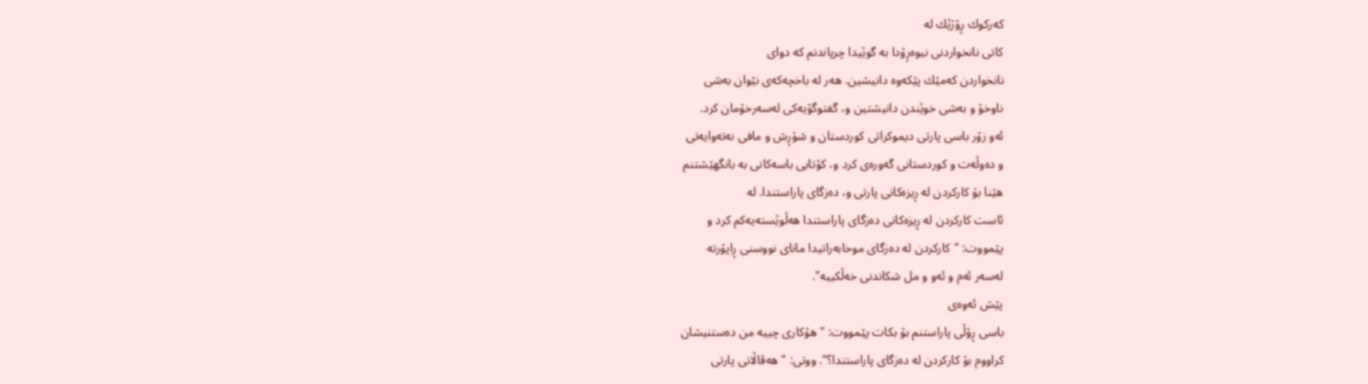كەركوك ڕۆژێك لە
كاتی نانخواردنی نیوەڕۆدا بە گوێیدا چرپاندنم كە دوای
نانخواردن كەمێك پێكەوە دانیشین. ھەر لە باخچەكەی نێوان بەشی
ناوخۆ و بەشی خوێندن دانیشتین و، گفتوگۆیەكی لەسەرخۆمان كرد.
ئەو زۆر باسی پارتی دیموكراتی كوردستان و شۆڕش و مافی نەتەوایەتی
و دەوڵەت و كوردستانی گەورەی كرد و، كۆتایی باسەكانی بە بانگھێشتنم
ھێنا بۆ كاركردن لە ڕیزەكانی پارتی و، دەزگای پاراستندا. لە
ئاست كاركردن لە ڕیزەكانی دەزگای پاراستندا ھەڵوێستەیەكم كرد و
پێمووت: "كاركردن لە دەزگای موخابەراتیدا مانای نووسنی ڕاپۆرتە
لەسەر ئەم و ئەو و مل شكاندنی خەڵكییە".
پێش ئەوەی
باسی ڕۆڵی پاراستنم بۆ بكات پێمووت: " ھۆكاری چییە من دەستنیشان
كراووم بۆ كاركردن لە دەزگای پاراستندا؟". ووتی: " ھەڤاڵانی پارتی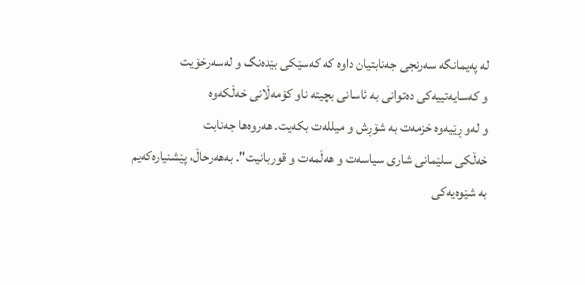لە پەیمانگە سەرنجی جەنابتیان داوە كە كەسێكی بێدەنگ و لەسەرخۆیت
و كەسایەتییەكی دەتوانی بە ئاسانی بچیتە ناو كۆمەڵانی خەڵكەوە
و لەو ڕێیەوە خزمەت بە شۆڕش و میللەت بكەیت. ھەروەھا جەنابت
خەڵكی سلێمانی شاری سیاسەت و ھەڵمەت و قوربانیت". بەھەرحاڵ، پێشنیارەكەیم
بە شێوەیەكی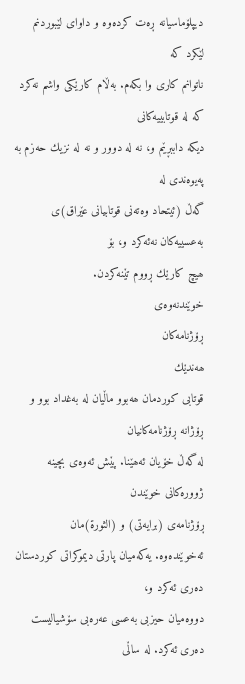دیپلۆماسیانە ڕەت كردەوە و داوای لێبوردنم لێكرد كە
ناتوانم كاری وا بكەم. بەڵام كارێكی واشم نەكرد كە لە قوتابییەكانی
دیكە داببڕێم و، نە لە دوور و نە لە نزیك حەزم بە پەیوەندی لە
گەڵ (ئیتحاد وەتەنی قوتابیانی عێراق)ی بەعسییەكان نەئەكرد و، بۆ
ھیچ كارێك ڕووم تێنەكردن.
خوێندنەوەی
ڕۆژنامەكان
ھەندێك
قوتابی كوردمان ھەبوو ماڵیان لە بەغداد بوو و ڕۆژانە ڕۆژنامەكانیان
لە گەڵ خۆیان ئەھێنا. پێش ئەوەی بچینە ژوورەكانی خوێندن
ڕۆژنامەی (برایەتی) و (الثورة)مان
ئەخوێندەوە. یەكەمیان پارتی دیموكراتی كوردستان دەری ئەكرد و،
دووەمیان حیزبی بەعسی عەرەبی سۆشیالیست دەری ئەكرد. لە ساڵی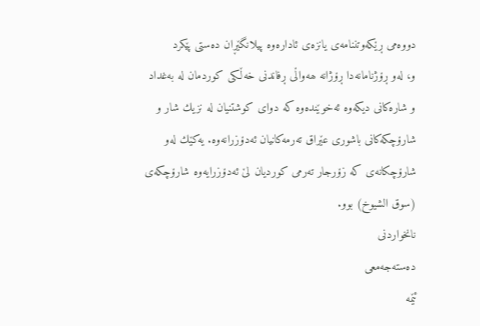دووەمی ڕێكەوتننامەی یانزەی ئادارەوە پیلانگێڕان دەستی پێكرد
و، لەو ڕۆژنامانەدا ڕۆژانە ھەواڵی ڕفاندنی خەڵكی كوردمان لە بەغداد
و شارەكانی دیكەوە ئەخوێندەوە كە دوای كوشتنیان لە نزیك شار و
شارۆچكەكانی باشوری عێراق تەرمەكانیان ئەدۆزرانەوە. یەكێك لەو
شارۆچكانەی كە زۆرجار تەرمی كوردیان لێ ئەدۆزرایەوە شارۆچكەی
(سوق الشیوخ) بوو.
نانخواردنی
دەستەجەمعی
ئێمە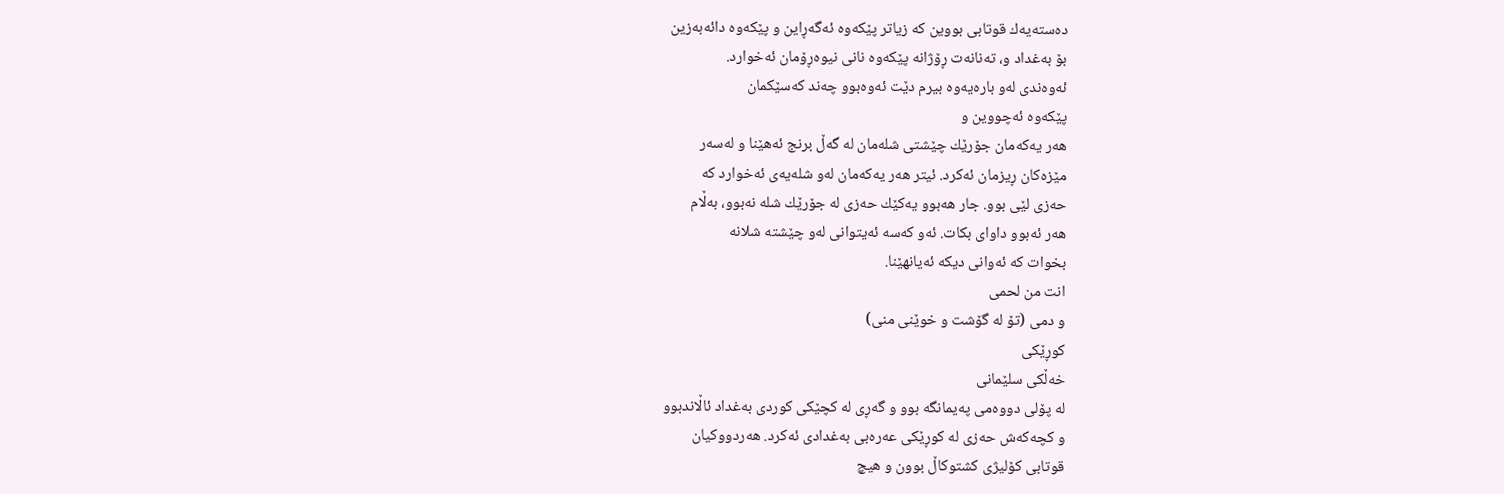دەستەیەك قوتابی بووین كە زیاتر پێكەوە ئەگەڕاین و پێكەوە دائەبەزین
بۆ بەغداد و، تەنانەت ڕۆژانە پێكەوە نانی نیوەڕۆمان ئەخوارد.
ئەوەندی لەو بارەیەوە بیرم دێت ئەوەبوو چەند كەسێكمان
پێكەوە ئەچووین و
ھەر یەكەمان جۆرێك چێشتی شلەمان لە گەڵ برنج ئەھێنا و لەسەر
مێزەكان ڕیزمان ئەكرد. ئیتر ھەر یەكەمان لەو شلەیەی ئەخوارد كە
حەزی لێی بوو. جار ھەبوو یەكێك حەزی لە جۆرێك شلە نەبوو، بەڵام
ھەر ئەبوو داوای بكات. ئەو كەسە ئەیتوانی لەو چێشتە شلانە
بخوات كە ئەوانی دیكە ئەیانھێنا.
انت من لحمی
و دمی (تۆ لە گۆشت و خوێنی منی)
كوڕێكی
خەڵكی سلێمانی
لە پۆلی دووەمی پەیمانگە بوو و گەڕی لە كچێكی كوردی بەغداد ئاڵاندبوو
و كچەكەش حەزی لە كوڕێكی عەرەبی بەغدادی ئەكرد. ھەردووكیان
قوتابی كۆلیژی كشتوكاڵ بوون و ھیچ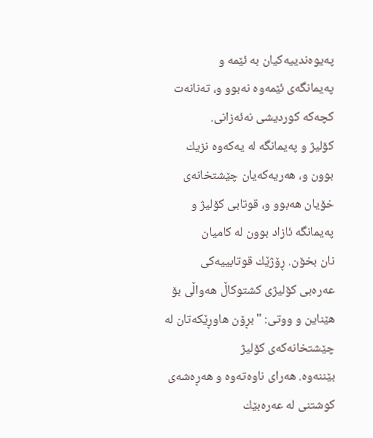پەیوەندییەكیان بە ئێمە و
پەیمانگەی ئێمەوە نەبوو و، تەنانەت كچەكە كوردیشی نەئەزانی.
كۆلیژ و پەیمانگە لە یەكەوە نزیك بوون و، ھەریەكەیان چێشتخانەی
خۆیان ھەبوو و، قوتابی كۆلیژ و پەیمانگە ئازاد بوون لە كامیان
نان بخۆن. ڕۆژێك قوتابییەكی عەرەبی كۆلیژی كشتوكاڵ ھەواڵی بۆ
ھێناین و ووتی: " بڕۆن ھاوڕێكەتان لە چێشتخانەكەی كۆلیژ
بێننەوە. ھەرای ناوەتەوە و ھەڕەشەی كوشتنی لە عەرەبێك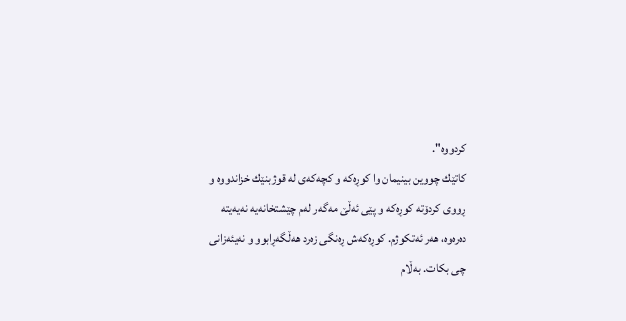كردووە".
كاتێك چووین بینیمان وا كوڕەكە و كچەكەی لە قوژبنێك خزاندووە و
ڕووی كردۆتە كوڕەكە و پێی ئەڵێ مەگەر لەم چێشتخانەیە نەیەیتە
دەرەوە، ھەر ئەتكوژم. كوڕەكەش ڕەنگی زەرد ھەڵگەڕابوو و نەیئەزانی
چی بكات. بەڵام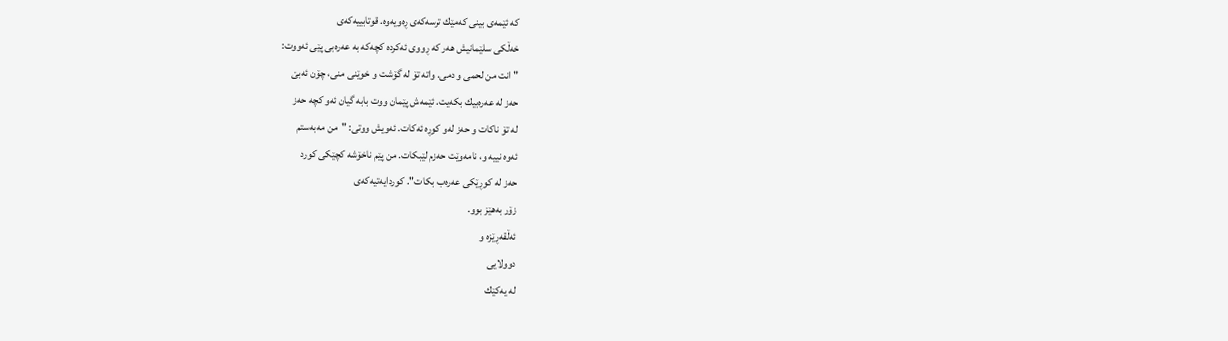كە ئێمەی بینی كەمێك ترسەكەی ڕەویەوە. قوتابییەكەی
خەڵكی سلێمانیش ھەر كە ڕووی ئەكردە كچەكە بە عەرەبی پێی ئەووت:
" انت من لحمی و دمی. واتە تۆ لە گۆشت و خوێنی منی، چۆن ئەبێ
حەز لە عەرەبیك بكەیت. ئێمەش پێمان ووت بابە گیان ئەو كچە حەز
لە تۆ ناكات و حەز لەو كوڕە ئەكات. ئەویش ووتی: "من مەبەستم
ئەوە نییە و، نامەوێت حەزم لێبكات. من پێم ناخۆشە كچێكی كورد
حەز لە كوڕێكی عەرەب بكات". كوردایەتیەكەی
زۆر بەھێز بوو.
ئەڵقەڕێزە و
دوولایی
لە یەكێك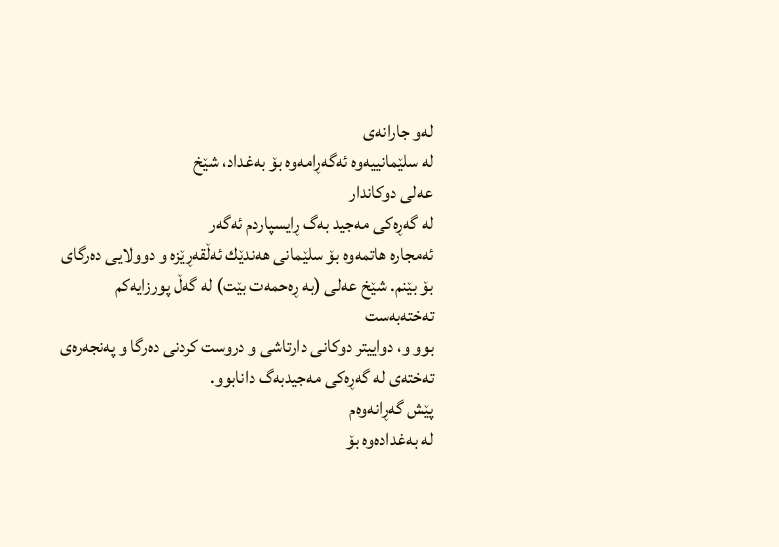لەو جارانەی
لە سلێمانییەوە ئەگەڕامەوە بۆ بەغداد، شێخ
عەلی دوكاندار
لە گەڕەكی مەجید بەگ ڕایسپاردم ئەگەر
ئەمجارە ھاتمەوە بۆ سلێمانی ھەندێك ئەڵقەڕێزە و دوولایی دەرگای
بۆ بێنم. شێخ عەلی (بە ڕەحمەت بێت) لە گەڵ پورزایەكم تەختەبەست
بوو و، دواییتر دوكانی دارتاشی و دروست كردنی دەرگا و پەنجەرەی
تەختەی لە گەڕەكی مەجیدبەگ دانابوو.
پێش گەڕانەوەم
لە بەغدادەوە بۆ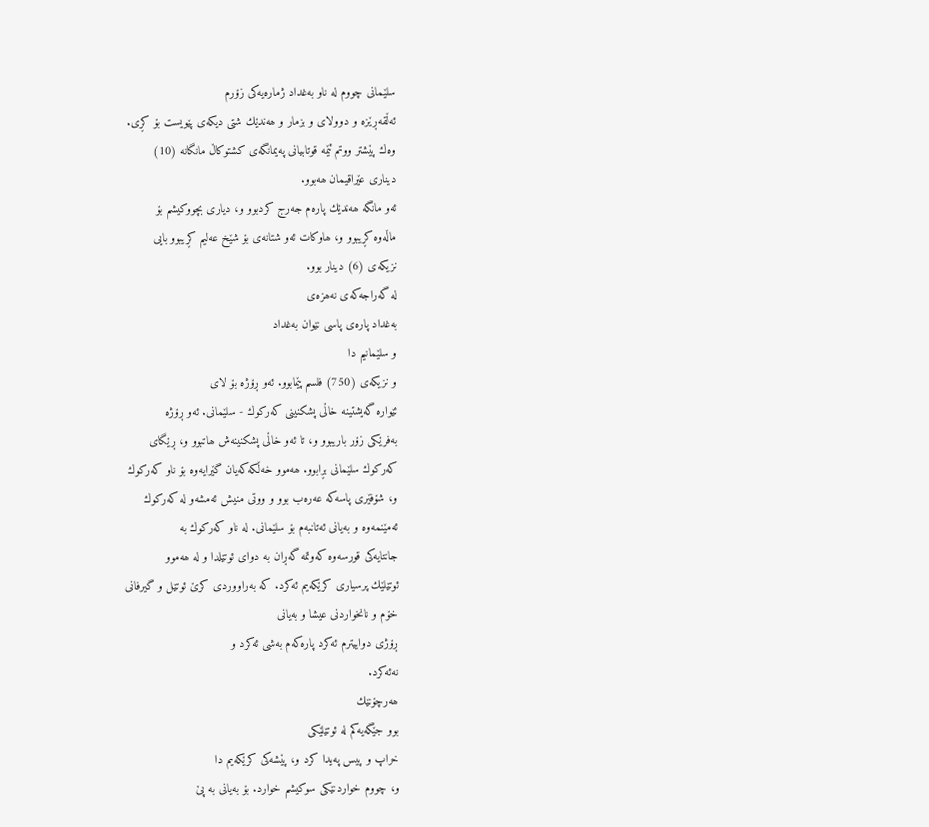سلێمانی چووم لە ناو بەغداد ژمارەیەكی زۆرم
ئەڵقەڕێزە و دوولای و بزمار و ھەندێك شتی دیكەی پێویست بۆ كڕی.
وەك پێشتر ووتم ئێمە قوتابیانی پەیمانگەی كشتوكاڵ مانگانە (10)
دیناری عێراقیمان ھەبوو.
ئەو مانگە ھەندێك پارەم جەرج كردبوو و، دیاری بچووكیشم بۆ
ماڵەوە كڕیبوو و، ھاوكات ئەو شتانەی بۆ شێخ عەلیم كڕیبوو بایی
نزیكەی (6) دینار بوو.
لە گەراجەكەی نەھزەی
بەغداد پارەی پاسی نێوان بەغداد
و سلێمانیم دا
و نزیكەی (750) فلسم پێمابوو. ئەو ڕۆژە بۆ لای
ئێوارە گەیشتینە خاڵی پشكنینی كەركوك - سلێمانی. ئەو ڕۆژە
بەفرێكی زۆر باریبوو و، تا ئەو خاڵی پشكنینەش ھاتبوو و، ڕێگای
كەركوك سلێمانی بڕابوو. ھەموو خەڵكەكەیان گێرایەوە بۆ ناو كەركوك
و، شۆفێری پاسەكە عەرەب بوو و ووتی منیش ئەمشەو لە كەركوك
ئەمێنمەوە و بەیانی ئەتانبەم بۆ سلێمانی. لە ناو كەركوك بە
جانتایەكی قورسەوە كەوتمە گەڕان بە دوای ئوتێلدا و لە ھەموو
ئوتێلێك پرسیاری كرێكەیم ئەكرد. كە بەراووردی كرێ ئوتێل و گیرفانی
خۆم و نانخواردنی عیشا و بەیانی
ڕۆژی دواییترم ئەكرد پارەكەم بەشی ئەكرد و
نەئەكرد.
ھەرچۆنێك
بوو جێگەیەكم لە ئوتێلێكی
خراپ و پیس پەیدا كرد و، پێشەكی كرێكەیم دا
و، چووم خواردنێكی سوكیشم خوارد. بۆ بەیانی بە پێ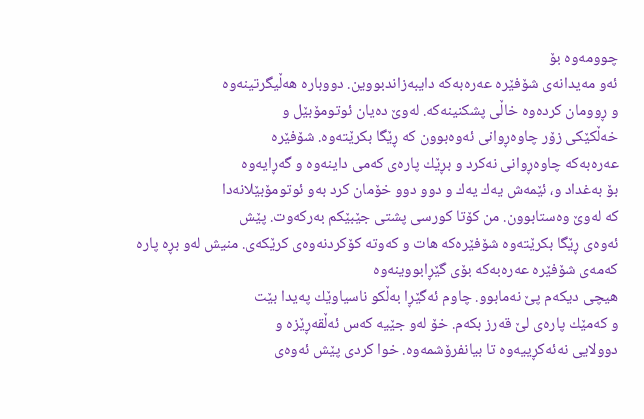چوومەوە بۆ
ئەو مەیدانەی شۆفێرە عەرەبەكە دایبەزاندبووین. دووبارە ھەڵیگرتینەوە
و ڕوومان كردەوە خاڵی پشكنینەكە. لەوێ دەیان ئوتومۆبێل و
خەڵكێكی زۆر چاوەڕوانی ئەوەبوون كە ڕێگا بكرێتەوە. شۆفێرە
عەرەبەكە چاوەڕوانی نەكرد و بڕێك پارەی كەمی داینەوە و گەڕایەوە
بۆ بەغداد و، ئێمەش یەك یەك و دوو دوو خۆمان كرد بەو ئوتومۆبێلانەدا
كە لەوێ وەستابوون. من كۆتا كورسی پشتی جێبێكم بەركەوت. پێش
ئەوەی ڕێگا بكرێتەوە شۆفێرەكە ھات و كەوتە كۆكردنەوەی كرێكەی. منیش لەو بڕە پارە كەمەی شۆفێرە عەرەبەكە بۆی گێڕابووینەوە
ھیچی دیكەم پێ نەمابوو. چاوم ئەگێڕا بەڵكو ناسیاوێك پەیدا بێت
و كەمێك پارەی لێ قەرز بكەم. خۆ لەو جێیە كەس ئەڵقەڕێزە و
دوولایی نەئەكڕییەوە تا بیانفرۆشمەوە. خوا كردی پێش ئەوەی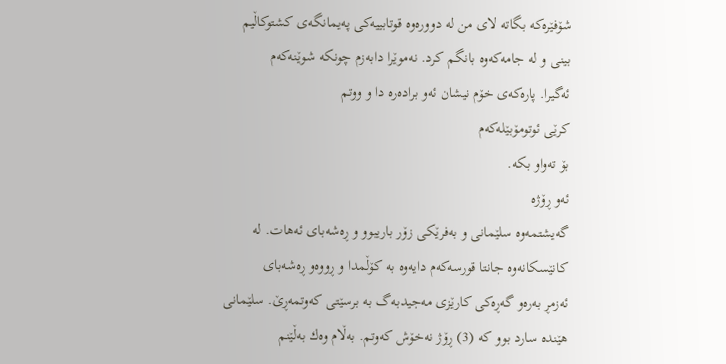شۆفێرەكە بگاتە لای من لە دوورەوە قوتابییەكی پەیمانگەی كشتوكاڵیم
بینی و لە جامەكەوە بانگم كرد. نەموێرا دابەزم چونكە شوێنەكەم
ئەگیرا. پارەكەی خۆم نیشان ئەو برادەرە دا و ووتم
كرێی ئوتومۆبێلەكەم
بۆ تەواو بكە.
ئەو ڕۆژە
گەیشتمەوە سلێمانی و بەفرێكی زۆر باریبوو و ڕەشەبای ئەھات. لە
كانێسكانەوە جانتا قورسەكەم دایەوە بە كۆڵمدا و ڕووەو ڕەشەبای
ئەزمڕ بەرەو گەڕەكی كارێزی مەجیدبەگ بە برسێتی كەوتمەڕێ. سلێمانی
ھێندە سارد بوو كە (3) ڕۆژ نەخۆش كەوتم. بەڵام وەك بەڵێنم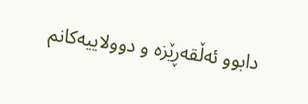دابوو ئەڵقەڕێزە و دوولاییەكانم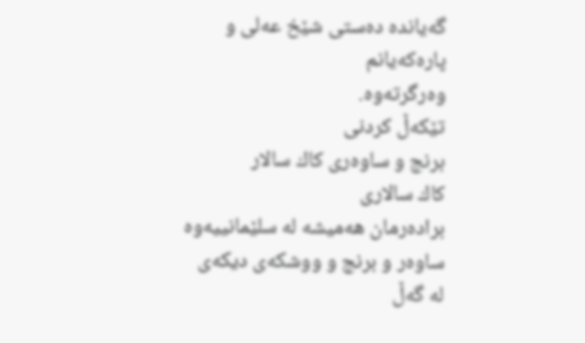گەیاندە دەستی شێخ عەلی و پارەكەیانم
وەرگرتەوە.
تێكەڵ كردنی
برنج و ساوەری كاك سالار
كاك سالاری
برادەرمان ھەمیشە لە سلێمانییەوە ساوەر و برنج و ووشكەی دیكەی
لە گەڵ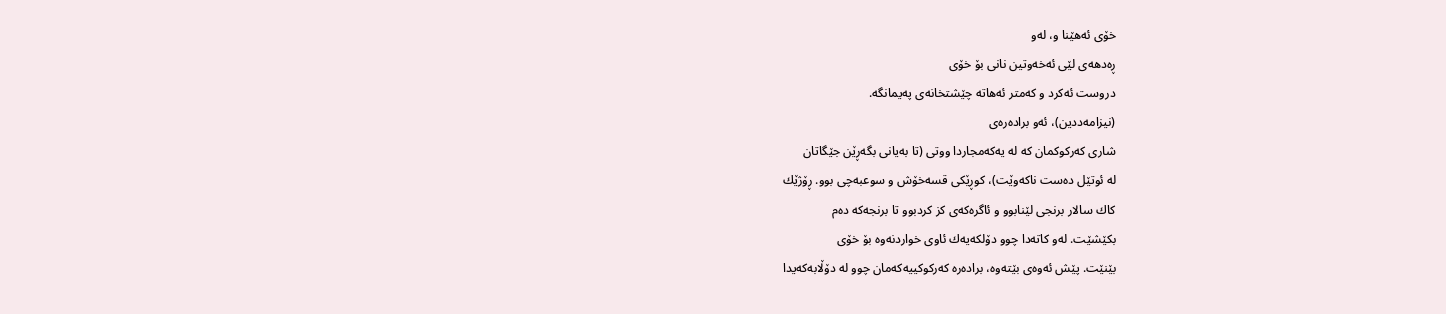خۆی ئەھێنا و، لەو
ڕەدھەی لێی ئەخەوتین نانی بۆ خۆی
دروست ئەكرد و كەمتر ئەھاتە چێشتخانەی پەیمانگە.
(نیزامەددین)، ئەو برادەرەی
شاری كەركوكمان كە لە یەكەمجاردا ووتی (تا بەیانی بگەڕێن جێگاتان
لە ئوتێل دەست ناكەوێت)، كوڕێكی قسەخۆش و سوعبەچی بوو. ڕۆژێك
كاك سالار برنجی لێنابوو و ئاگرەكەی كز كردبوو تا برنجەكە دەم
بكێشێت. لەو كاتەدا چوو دۆلكەیەك ئاوی خواردنەوە بۆ خۆی
بێنێت. پێش ئەوەی بێتەوە، برادەرە كەركوكییەكەمان چوو لە دۆڵابەكەیدا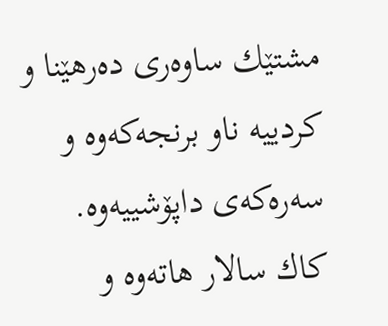مشتێك ساوەری دەرھێنا و كردییە ناو برنجەكەوە و سەرەكەی داپۆشییەوە.
كاك سالار ھاتەوە و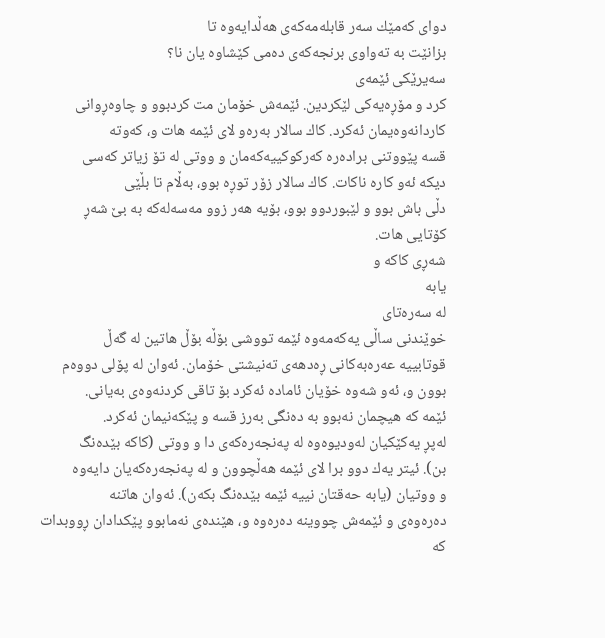دوای كەمێك سەر قابلەمەكەی ھەڵدایەوە تا
بزانێت بە تەواوی برنجەكەی دەمی كێشاوە یان نا؟
سەیرێكی ئێمەی
كرد و مۆڕەیەكی لێكردین. ئێمەش خۆمان مت كردبوو و چاوەڕوانی
كاردانەوەیمان ئەكرد. كاك سالار بەرەو لای ئێمە ھات و، كەوتە
قسە پێووتنی برادەرە كەركوكییەكەمان و ووتی لە تۆ زیاتر كەسی
دیكە ئەو كارە ناكات. كاك سالار زۆر توڕە بوو، بەڵام تا بڵێی
دڵی باش بوو و لێبوردوو بوو، بۆیە ھەر زوو مەسەلەكە بە بێ شەڕ
كۆتایی ھات.
شەڕی كاكە و
یابە
لە سەرەتای
خوێندنی ساڵی یەكەمەوە ئێمە تووشی بۆڵە بۆڵ ھاتین لە گەڵ
قوتابییە عەرەبەكانی ڕەدھەی تەنیشتی خۆمان. ئەوان لە پۆلی دووەم
بوون و، ئەو شەوە خۆیان ئامادە ئەكرد بۆ تاقی كردنەوەی بەیانی.
ئێمە كە ھیچمان نەبوو بە دەنگی بەرز قسە و پێكەنیمان ئەكرد.
لەپڕ یەكێكیان لەودیوەوە لە پەنجەرەكەی دا و ووتی (كاكە بێدەنگ
بن). ئیتر یەك دوو برا لای ئێمە ھەڵچوون و لە پەنجەرەكەیان دایەوە
و ووتیان (یابە حەقتان نییە ئێمە بێدەنگ بكەن). ئەوان ھاتنە
دەرەوەی و ئێمەش چووینە دەرەوە و، ھێندەی نەمابوو پێكدادان ڕووبدات
كە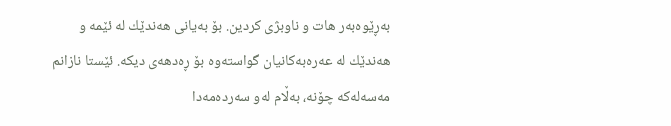بەڕێوەبەر ھات و ناوبژی كردین. بۆ بەیانی ھەندێك لە ئێمە و
ھەندێك لە عەرەبەكانیان گواستەوە بۆ ڕەدھەی دیكە. ئێستا نازانم
مەسەلەكە چۆنە، بەڵام لەو سەردەمەدا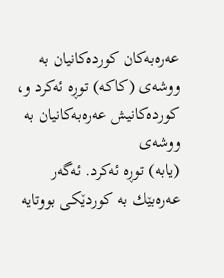عەرەبەكان كوردەكانیان بە
ووشەی (كاكە) توڕە ئەكرد و، كوردەكانیش عەرەبەكانیان بە ووشەی
(یابە) توڕە ئەكرد. ئەگەر عەرەبێك بە كوردێكی بووتایە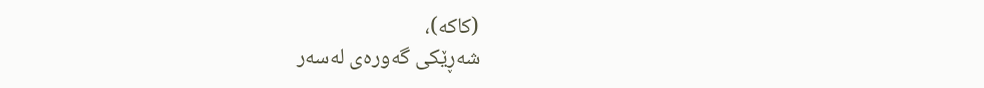(كاكە)،
شەڕێكی گەورەی لەسەر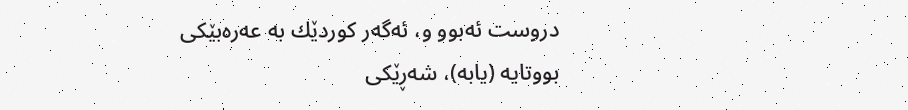دروست ئەبوو و، ئەگەر كوردێك بە عەرەبێكی
بووتایە (یابە)، شەڕێكی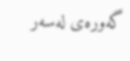گەورەی لەسەر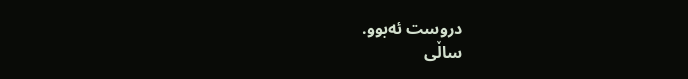دروست ئەبوو.
ساڵی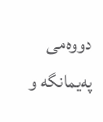دووەمی پەیمانگە و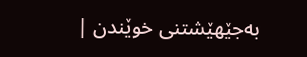بەجێھێشتنی خوێندن |